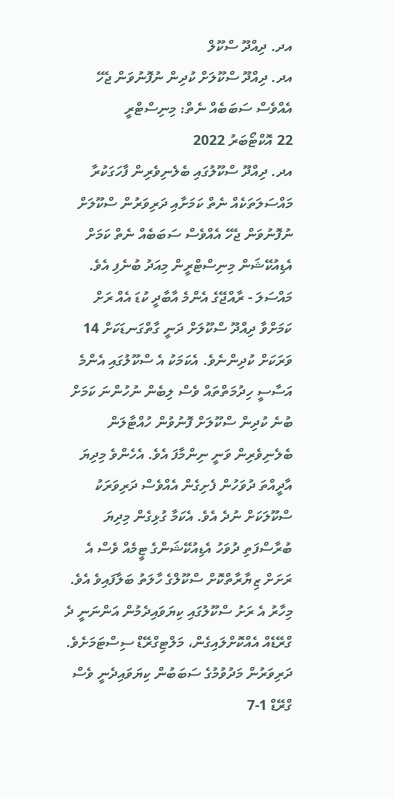އދ. ދިއްދޫ ސްކޫލް
އދ. ދިއްދޫ ސްކޫލަށް ކުދިން ނުފޮނުވަން ޖެހޭ އެއްވެސް ސަބަބެއް ނެތް: މިނިސްޓްރީ
22 އޮކްޓޯބަރު 2022
އދ. ދިއްދޫ ސްކޫލުގައި ބެލެނިވެރިން ފާހަގަކުރާ މައްސަލަތަކެއް ނެތް ކަމަށާއި ދަރިވަރުން ސްކޫލަށް ނުފޮނުވަން ޖެހޭ އެއްވެސް ސަބަބެއް ނެތް ކަމަށް އެޑިއުކޭޝަން މިނިސްޓްރީން މިއަދު ބުނެފި އެވެ.
މައްސަލަ - ރާއްޖޭގެ އެންމެ އާބާދީ ކުޑަ އެއް ރަށް ކަމަށްވާ ދިއްދޫ ސްކޫލަށް ދަނީ ގާތްގަނޑަކަށް 14 ވަރަކަށް ކުދިންނެވެ. އެކަމަކު އެ ސްކޫލުގައި އެންމެ އަސާސީ ހިދުމަތްތައް ވެސް ލިބެން ނުހުންނަ ކަމަށް ބުނެ ކުދިން ސްކޫލަށް ފޮނުވުން ހުއްޓާލަން ބެލެނިވެރިން ވަނީ ނިންމާފަ އެވެ. އެހެންވެ މިދިޔަ އާދީއްތަ ދުވަހުން ފެށިގެން އެއްވެސް ދަރިވަރަކު ސްކޫލަކަށް ނުދެ އެވެ. އެކަމާ ގުޅިގެން މިދިޔަ ބުރާސްފަތި ދުވަހު އެޑިއުކޭޝަންގެ ޓީމެއް ވެސް އެ ރަށަށް ޒިޔާރާތްކޮށް ސްކޫލްގެ ހާލަތު ބަލާފައިވެ އެވެ.
މިހާރު އެ ރަށު ސްކޫލުގައި ކިޔަވައިދެމުން އަންނަނީ ދެ ގްރޭޑެއް އެއްކޮށްލައިގެން، މަލްޓިގްރޭޑް ސިސްޓަމަށެވެ. ދަރިވަރުން މަދުވުމުގެ ސަބަބުން ކިޔަވައިދެނީ ވެސް ގްރޭޑް 1-7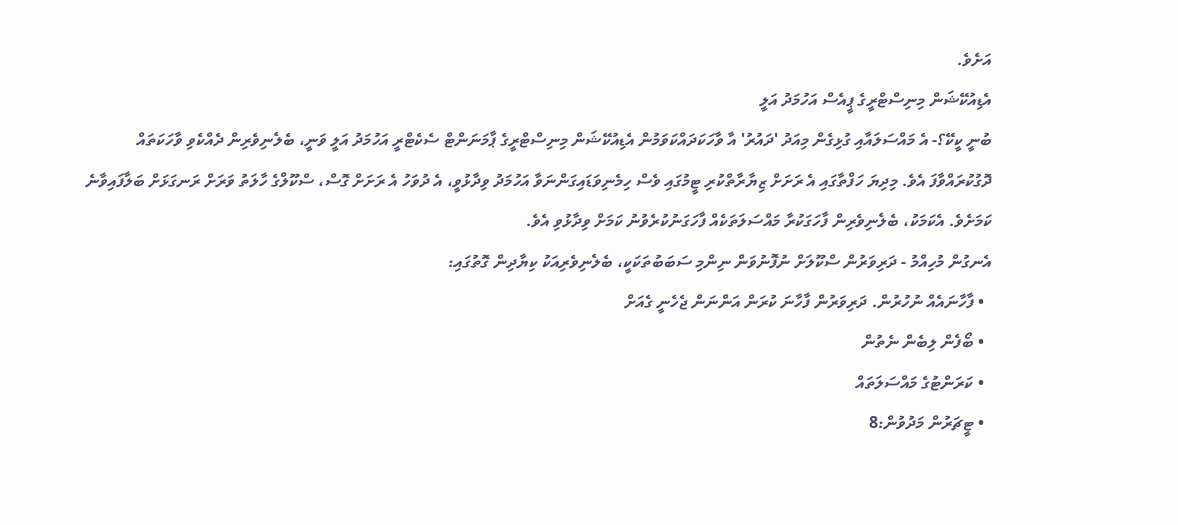އަށެވެ.
އެޑިއުކޭޝަން މިނިސްޓްރީގެ ޕީއެސް އަހުމަދު އަލީ
ބުނީ ކީކޭ؟- އެ މައްސަލައާއި ގުޅިގެން މިއަދު 'ދައުރު' އާ ވާހަކަދައްކަވަމުން އެޑިއުކޭޝަން މިނިސްޓްރީގެ ޕާމަނަންޓް ސެކެޓްރީ އަހުމަދު އަލީ ވަނީ، ބެލެނިވެރިން ދެއްކެވި ވާހަކަތައް ދޮގުކުރައްވާފަ އެވެ. މިދިޔަ ހަފްތާގައި އެ ރަށަށް ޒިޔާރާތްކުރި ޓީމުގައި ވެސް ހިމެނިވަޑައިގަންނަވާ އަހުމަދު ވިދާޅުވީ، އެ ދުވަހު އެ ރަށަށް ގޮސް، ސްކޫލްގެ ހާލަތު ވަރަށް ރަނގަޅަށް ބަލާފައިވާނެ ކަމަށެވެ. އެކަމަކު، ބެލެނިވެރިން ފާހަގަކުރާ މައްސަލަތަކެއް ފާހަގަނުކުރެވުނު ކަމަށް ވިދާޅުވި އެވެ.
އެނގުން މުހިއްމު - ދަރިވަރުން ސްކޫލަށް ނުފޮނުވަން ނިންމި ސަބަބުތަކަކީ، ބެލެނިވެރިއަކު ކިޔާދިން ގޮތުގައި:
  • ފާހާނައެއް ނުހުރުން. ދަރިވަރުން ފާހާނަ ކުރަން އަންނަން ޖެހެނީ ގެއަށް
  • ބޯފެން ލިބެން ނެތުން
  • ކަރަންޓުގެ މައްސަލަތައް
  • ޓީޗަރުން މަދުވުން:8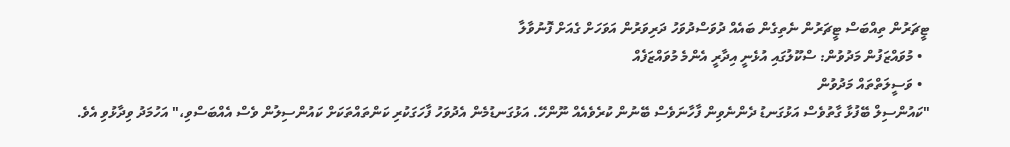ޓީޗަރުން ތިއްބަސް ޓީޗަރުން ނެތިގެން ބައެއް ދުވަސްދުވަހު ދަރިވަރުން އަވަހަށް ގެއަށް ފޮނުވާލާ
  • މުވައްޒަފުން މަދުވުން: ސްކޫލުގައި އުޅެނީ އިދާރީ އެންމެ މުވައްޒަފެއް
  • ވަސީލަތްތައް މަދުވުން
"ކައުންސިލް ބޭފުޅާ ގާތުވެސް އަޅުގަނޑު ދެންނެވިން ފާހާނަވެސް ބޭނުން ކުރެވެއެއް ނޫންހޭ. އަޅުގަނޑުމެން އެދުވަހު ފާހަގަކުރި ކަންތައްތަކަށް ކައުންސިލުން ވެސް އެއްބަސްވި،" އަހުމަދު ވިދާޅުވި އެވެ.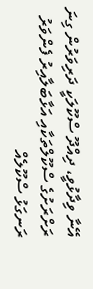އޭނާ ވިދާޅުވީ، ދިއްދޫ ސްކޫލަކީ ދަރިވަރުން ގިނަ ރަށްރަށުގެ ސްކޫލްތަކާއި އަޅާބަލާއިރު ފެންވަރު ރަނގަޅު ސްކޫލެއް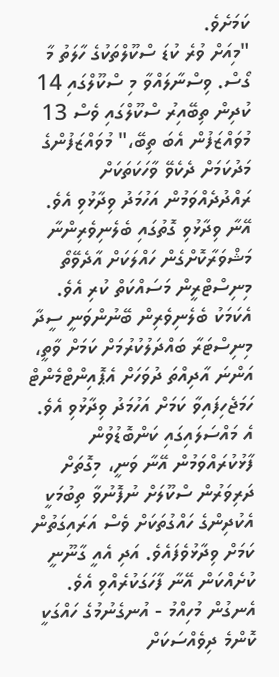ކަމަށެވެ.
"މިއަށް ވުރެ ކުޑަ ސްކޫލްތަކުގެ ހާލަތު މާ ގޯސް. ވިސްނާލައްވާ މި ސްކޫލްގައި 14 ކުދިން ތިބޭއިރު ސްކޫލްގައި ވެސް 13 މުވައްޒަފުން އެބަ ތިބޭ،" މުވައްޒަފުންގެ މަދުކަމަށް ދެކެވޭ ވާހަކަތަކަށް ރައްދުދެއްވަމުން އަހުމަދު ވިދާޅުވި އެވެ.
އޭނާ ވިދާޅުވި ގޮތުގައި ބެލެނިވެރިންނާ މަޝްވަރާކޮށްގެން ހައްލަކަށް އާދެވޭތޯ މިނިސްޓްރީން މަސައްކަތް ކުރި އެވެ.  އެކަމަކު ބެލެނިވެރިން ބޭނުންވަނީ ސީދާ މިނިސްޓަރާ ބައްދަލުކުރުމަށް ކަމަށް ވާތީ، އަންނަ އާދިއްތަ ދުވަހަށް އެޕޮއިންޓްމެންޓް ހަމަޖެހިފައިވާ ކަމަށް އަހުމަދު ވިދާޅުވި އެވެ.
އެ މައްސަލައިގައި ކަންބޮޑުވުން ފާޅުކުރައްވަމުން އޭނާ ވަނީ، މިގޮތަށް ދަރިވަރުން ސްކޫލަށް ނުފޮނުވާ ތިބުމަކީ އެކުދިންގެ ހައްގުތަކަށް ވެސް އަރައިގަތުން ކަމަށް ވިދާޅުވެފައެވެ. އަދި އެއީ ގާނޫނީ ކުށެއްކަން އޭނާ ފާހަގަކުރެއްވި އެވެ.
އެނގުން މުހިއްމު - އުނގެނުމުގެ ހައްގަކީ ކޮންމެ ދިވެއްސަކަށް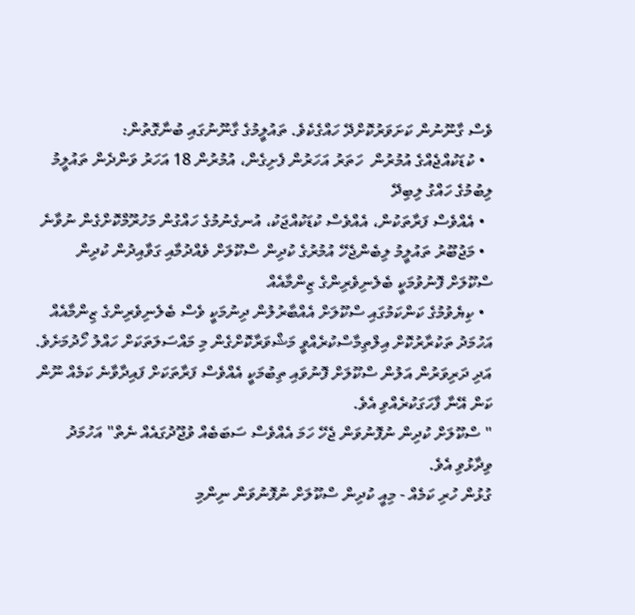ވެސް ގާނޫނުން ކަށަވަރުކޮށްދޭ ހައްގެކެވެ. ތައުލީމުގެ ގާނޫނުގައި ބުނާގޮތުން:
  • ކުޑަކުއްޖެއްގެ އުމުރުން  ހަތަރު އަހަރުން ފެށިގެން، އުމުރުން 18 އަހަރު ވަންދެން ތައުލީމު ލިބުމުގެ ހައްގު ލިބިދޭ
  • އެއްވެސް ފަރާތަކުން، އެއްވެސް ކުޑަކުއްޖަކު، އުނގެނުމުގެ ހައްގުން މަހުރޫމްކޮށްގެން ނުވާނެ
  • މަޖުބޫރު ތައުލީމު ލިބެންޖެހޭ އުމުރުގެ ކުދިން ސްކޫލަށް ވެއްދުމާއި ގަވާއިދުން ކުދިން ސްކޫލަށް ފޮނުވުމަކީ ބެލެނިވެރިންގެ ޒިންމާއެއް
  • ކިޔެވުމުގެ ކަންކަމުގައި ސްކޫލަށް އެއްބާރުލުން ދިނުމަކީ ވެސް ބެލެނިވެރިންގެ ޒިންމާއެއް
އަހުމަދު ތަކުރާރުކޮށް އިލްތިމާސްކުރެއްވީ މަޝްވަރާކޮށްގެން މި މައްސަލަތަކަށް ހައްލު ހޯދުމަށެވެ. އަދި ދަރިވަރުން އަލުން ސްކޫލަށް ފޮނުވައި ތިބުމަކީ އެއްވެސް ފަރާތަކަށް ފައިދާވާނެ ކަމެއް ނޫން ކަން އޭނާ ފާހަގަކުރެއްވި އެވެ.
" ސްކޫލަށް ކުދިން ނުފޮނުވަން ޖެހޭ ހަމަ އެއްވެސް ސަބަބެއް ވުޖޫދުގައެއް ނެތް" އަހުމަދު ވިދާޅުވި އެވެ.
ގުޅުން ހުރި ކަމެއް - މިއީ ކުދިން ސްކޫލަށް ނުފޮނުވަން ނިންމި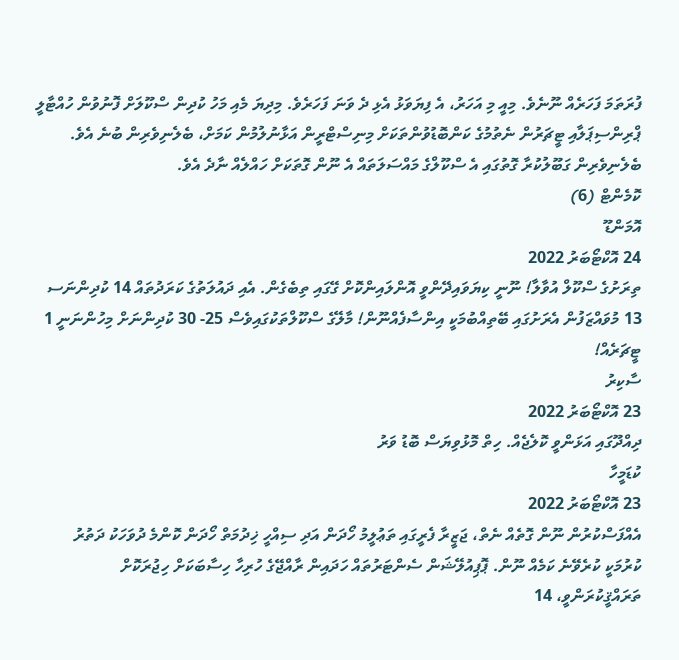ފުރަތަމަ ފަހަރެއް ނޫނެވެ. މިއީ މި އަހަރު، އެ ފިޔަވަޅު އެޅި ދެ ވަނަ ފަހަރެވެ. މިދިޔަ މެއި މަހު ކުދިން ސްކޫލަށް ފޮނުވުން ހުއްޓާލީ ޕްރިންސިޕަލާއި ޓީޗަރުން ނެތުމުގެ ކަންބޮޑުވުންތަކަށް މިނިސްޓްރީން އަޅާނުލުމުން ކަމަށް، ބެލެނިވެރިން ބުނެ އެވެ. ބެލެނިވެރިން ގަބޫލުކުރާ ގޮތުގައި އެ ސްކޫލްގެ މައްސަލަތައް އެ ނޫން ގޮތަކަށް ހައްލެއް ނާދެ އެވެ.
ކޮމެންޓް (6)
އޮމަންޑޫ
24 އޮކްޓޯބަރު 2022
ތިރަށުގެ ސްކޫލް އުވާލާ! ނޫނީ ކިޔަވައިދޭންވީ އޮންލައިންކޮށް ގޭގައި ތިބެގެން. އެއި ދައުލަތުގެ ކަރަދުތައް 14 ކުދިންނަސ 13 މުވައްޒަފުން އެރަށުގައި ބޭތިއްބުމަކީ އިންސާފެއްނޫން! މާލޭގެ ސްކޫލްތަކުގައިވެސް 25- 30 ކުދިންނަށް މިހުންނަނީ 1 ޓީޗަރެއް!
ސާކިރު
23 އޮކްޓޯބަރު 2022
ދިއްދޫގައި އަޅަންވީ ކޮލެޖެއް. ހިތް މޮޅުވިޔަސް ބޮޑު ވަރު
ކުޑަމީހާ
23 އޮކްޓޯބަރު 2022
އެއްފަސްކުރުން ނޫން ގޮތެއް ނެތް، ޖަޒީރާ ފެރީގައި ތަޢުލީމު ހޯދަން އަދި ސިއްހީ ޚިދުމަތް ހޯދަން ކޮންމެ ދުވަހަކު ދަތުރު ކުރުމަކީ ކުރެވޭނެ ކަމެއް ނޫން. ޕޮޕިއުލޭޝަން ސެންޓަރުތައް ހަދައިން ރާއްޖޭގެ ހުރިހާ ހިސާބަކަށް ހިޖުރަކޮށް ތަރައްޤީކުރަންވީ، 14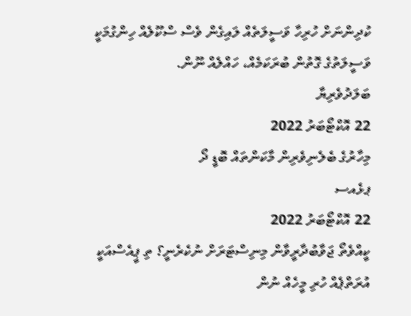ކުދިންނަށް ހުރިހާ ވަސީލަތެއް ލައިގެން ވެސް ސްކޫލެއް ހިންގުމަކީ ވަސީލަތުގެ ގޮތުން ބުރަކަމެއް، ހައްލެއް ނޫން.
ބަލަދުވެރިޔާ
22 އޮކްޓޯބަރު 2022
މިހާރުގެ ބެލެނިވެރިން މާކަންތައް ބޮޑީ ދޯ
ޕޅެއސ
22 އޮކްޓޯބަރު 2022
ކީއްވެތޯ ޖަވާބުދާރީވާން މިނިސްޓަރަށް ނުކެރެނީ؟ ތި ޕީއެސްއަކީ އުރަތްޕެއް ހުރި މީހެއް ނުން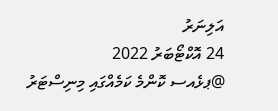އަލިނަރު
24 އޮކްޓޯބަރު 2022
@ޕޅެއސ ކޮންމެ ކަމެއްގައި މިނިސްޓަރު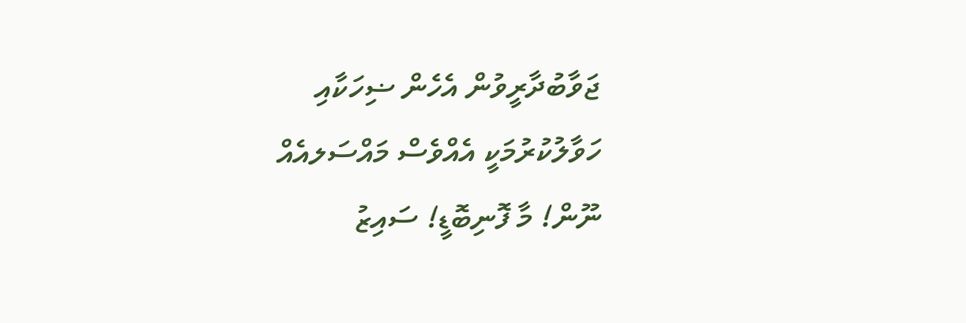ޖަވާބުދާރީވުން އެހެން ޟިހަކާއި ހަވާލުކުރުމަކީ އެއްވެސް މައްސަލއެއް ނޫން! މާ ފޮނިބޮޑީ! ސައިޒު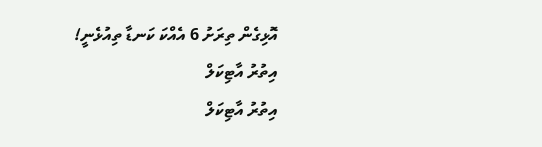އޮޅިގެން ތިރަށު 6 އެއްކަ ކަނޑާ ތިއުޅެނީ!
އިތުރު އާޓިކަލް
އިތުރު އާޓިކަލް